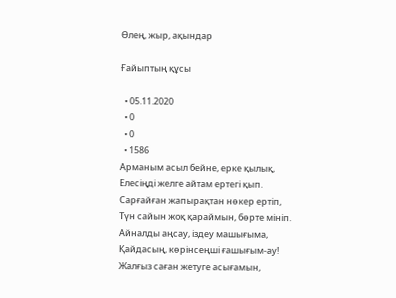Өлең, жыр, ақындар

Ғайыптың құсы

  • 05.11.2020
  • 0
  • 0
  • 1586
Арманым асыл бейне, ерке қылық,
Елесіңді желге айтам ертегі қып.
Сарғайған жапырақтан нөкер ертіп,
Түн сайын жоқ қараймын, бөрте мініп.
Айналды аңсау, іздеу машығыма,
Қайдасың, көрінсеңші ғашығым-ау!
Жалғыз саған жетуге асығамын,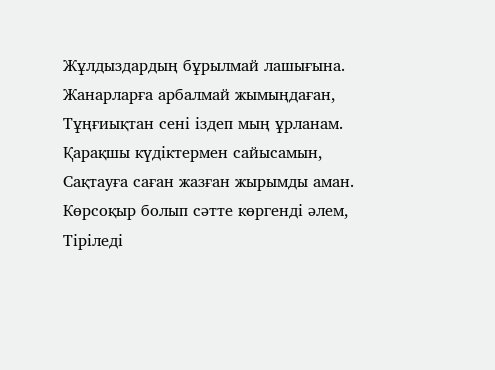Жұлдыздардың бұрылмай лашығына.
Жанарларға арбалмай жымыңдаған,
Тұңғиықтан сені іздеп мың ұрланам.
Қарақшы күдіктермен сайысамын,
Сақтауға саған жазған жырымды аман.
Көрсоқыр болып сәтте көргенді әлем,
Тіріледі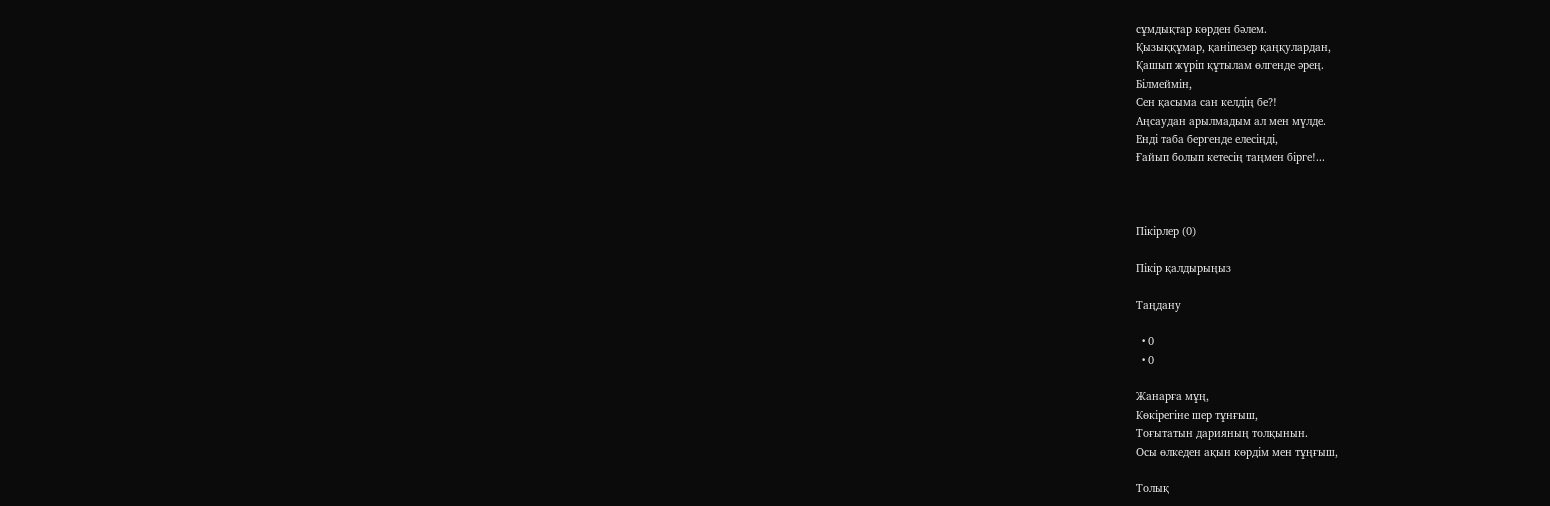сұмдықтар көрден бәлем.
Қызыққұмар, қаніпезер қаңқулардан,
Қашып жүріп құтылам өлгенде әрең.
Білмеймін,
Сен қасыма сан келдің бе?!
Аңсаудан арылмадым ал мен мүлде.
Енді таба бергенде елесіңді,
Ғайып болып кетесің таңмен бірге!...



Пікірлер (0)

Пікір қалдырыңыз

Таңдану

  • 0
  • 0

Жанарға мұң,
Көкірегіне шер тұнғыш,
Тоғытатын дарияның толқынын.
Осы өлкеден ақын көрдім мен тұңғыш,

Толық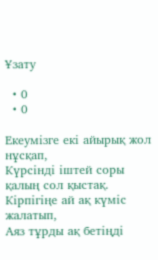Ұзату

  • 0
  • 0

Екеумізге екі айырық жол нұсқап,
Күрсінді іштей соры қалың сол қыстақ.
Кірпігіңе ай ақ күміс жалатып,
Аяз тұрды ақ бетіңді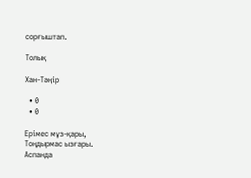сорғыштап.

Толық

Хан-Тәңір

  • 0
  • 0

Ерімес мұз-қары,
Тоңдырмас ызғары.
Аспанда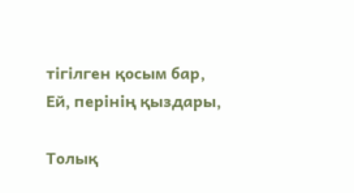тігілген қосым бар,
Ей, перінің қыздары,

Толық